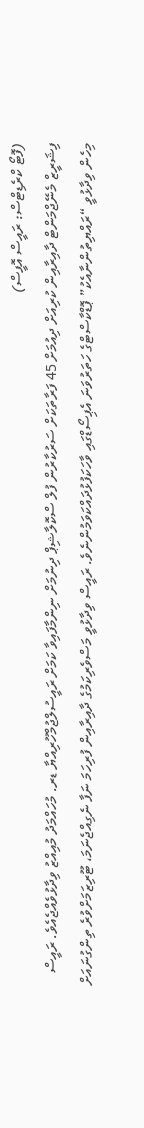(ފޮޓޯ ކްރެޑިޓްސް: ރައީސް އޮފީސް)
ފިޝަރީޒް މެނޭޖްމަންޓް ދާއިރާއިން ކުރިއަށް ދިއުމަށް 45 ފަރާތަކަށް ސަރުކާރުން ފުލް ސްކޮލާޝިޕް ދިނުމަށް ނިންމާފައިވާ ކަމަށް ރައީސުލްޖުމްހޫރިއްޔާ ޑރ. މުހައްމަދު މުއިއްޒު ވިދާޅުވެއްޖެއެވެ. ރައީސް މިހެން ވިދާޅުވީ “ރައްޔިތުންނާއެކު” ޕޮޑްކާސްޓްގެ ހަތަރުވަނަ އެޕިސޯޑްގައި ވާހަކަފުޅުދައްކަވަމުންނެވެ. ރައީސް ވިދާޅުވީ މަސްވެރިކަމުގެ ދާއިރާއިން ފުރިހަމަ ނަފާ ނެގިއްޖެނަމަ، ޓޫރިޒަމަށްވުރެ ތިންގުނައަށް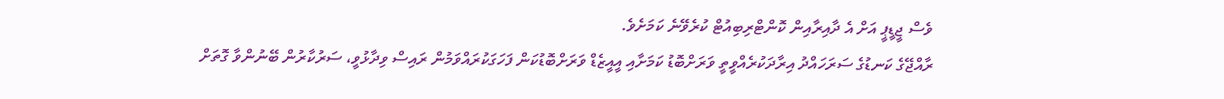ވެސް ޖީޑީޕީ އަށް އެ ދާއިރާއިން ކޮންޓްރިބިއުޓް ކުރެވޭނެ ކަމަށެވެ.
ރާއްޖޭގެ ކަނޑުގެ ސަރަހައްދު އިރާދަކުރެއްވީތީ ވަރަށްބޮޑު ކަމަށާއި އީއީޒެޑް ވަރަށްބޮޑުކަން ފަހަގަކުރައްވަމުން ރައިސް ވިދާޅުވީ، ސަރުކާރުން ބޭނުންވާ ގޮތަށް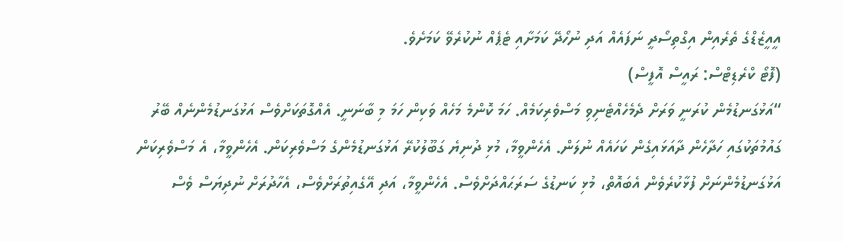އީއީޒެޑްގެ ތެރެއިން އިގްތިސޯދީ ނަފައެއް އަދި ނުހޯދޭ ކަމަށާއި ޓެޕެއް ނުކުރެވޭ ކަމަށެވެ.
(ފޮޓޯ ކްރެޑިޓްސް: ރައީސް އޮފީސް)
“އަޅުގަނޑުމެން ކުރަނީ ވަރަށް ދެމެހެއްޓެނިވި މަސްވެރިކަމެއް. ހަމަ ކޮންމެ މަހެއް ވަކިން ހަމަ މި ބާނަނީ. އެއްގޮތަކަށްވެސް އަޅުގަނޑުމެންނެއް ބޭރު ގައުމުތަކުގައި ހަދާހެން ދާއަޅައިގެން ކަހައެއް ނުލަން. އެހެންވީމާ، މުޅި ދުނިޔެ ގަބޫލުކުރޭ އަޅުގަނޑުމެންގެ މަސްވެރިކަން. އެހެންވީމާ، އެ މަސްވެރިކަން އަޅުގަނޑުމެންނަށް ފުޅާކުރެވެން އެބައޮތް، މުޅި ކަނޑުގެ ސަރަޙައްދަށްވެސް. އެހެންވީމާ، އަދި އޭގެއިތުރަށްވެސް، އެހާދުރަށް ނުދިޔަސް ވެސް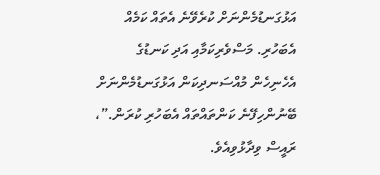އަޅުގަނޑުމެންނަށް ކުރެވޭނެ އެތައް ކަމެއް އެބަހުރި. މަސްވެރިކަމާއި އަދި ކަނޑުގެ އެހެނިހެން މުއްސަނދިކަން އަޅުގަނޑުމެންނަށް ބޭނުންހިފޭނެ ކަންތައްތައް އެބަހުރި ކުރަން.”، ރައީސް ވިދާޅުވިއެވެ.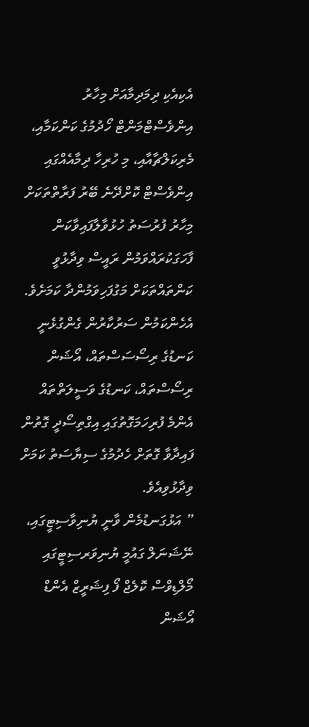އެކިއެކި ދިމަދިމާއަށް މިހާރު އިންވެސްޓްމަންޓް ހޯދުމުގެ ކަންކަމާއި، މެރިކަލްޗާއާއި، މި ހުރިހާ ދިމާއެއްގައި އިންވެސްޓް ކޮށްދޭނެ ބޭރު ފަރާތްތަކަށް މިހާރު ފުރުސަތު ހުޅުވާލާފައިވާކަން ފާހަގަކުރައްވަމުން ރައީސް ވިދާޅުވީ ކަންތައްތަކަށް މަގުފަހިވަމުންދާ ކަމަށެވެ. އެހެންކަމުން ސަރުކާރުން ގެންގުޅެނީ ކަނޑުގެ ރިސޯސަސްތައް، އޯޝަން ރިސޯސްތައް، ކަނޑުގެ ވަސީލަތްތައް އެންމެ ފުރިހަމަގޮތުގައި އިގްތިސޯދީ ގޮތުން ފައިދާވާ ގޮތަށް ހެދުމުގެ ސިޔާސަތު ކަމަށް ވިދާޅުވިއެވެ.
” އަޅުގަނޑުމެން ވާނީ ޔުނިވާސިޓީގައި، ނޭޝަނަލް ގައުމީ ޔުނިވަރސިޓީގައި މޯލްޑިވްސް ކޮލެޖް ފޯ ފިޝަރީޒް އެންޑް އޯޝަން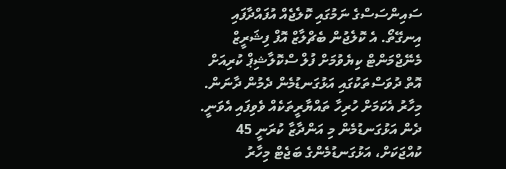ސައިންސަސްގެ ނަމުގައި ކޮލެޖެއް އުފައްދާފައި އިނގޭތޯ. އެ ކޮލެޖުން ބެޗްލާޒް އޮފް ފިޝަރީޒް މެނޭޖްމަންޓް ކިޔެވުމަށް ފުލް ސްކޮލާޝިޕް ކުރިއަށް އޮތް ދުވަސްތަކުގައި އަޅުގަނޑުމެން ދެމުން ދާނަން. މިހާރު އެކަމަށް ހުރިހާ ތައްޔާރީތަކެއް ވެވިފައި އެވަނީ. ދެން އަޅުގަނޑުމެން މި އަންދާޒާ ކުރަނީ 45 ކުއްޖަކަށް، އަޅުގަނޑުމެންގެ ބަޖެޓް މިހާރު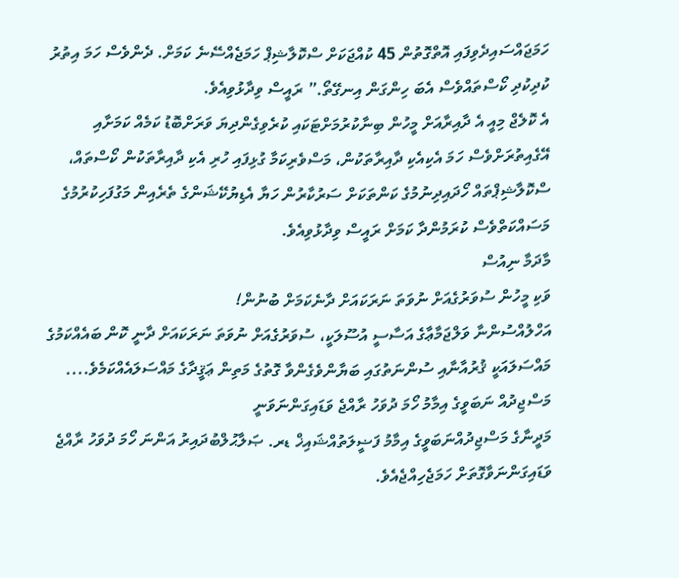ހަމަޖައްސައިދެވިފައި އޮތްގޮތުން 45 ކުއްޖަކަށް ސްކޮލާޝިޕް ހަމަޖެއްސޭނެ ކަމަށް. ދެންވެސް ހަމަ އިތުރު ކުދިކުދި ކޯސްތައްވެސް އެބަ ހިންގަން އިނގޭތޯ.” ރައީސް ވިދާޅުވިއެވެ.
އެ ކޮލެޖް މިއީ އެ ދާއިރާއަށް މީހުން ބިނާކުރުމަށްޓަކައި ކުރެވިގެންދިޔަ ވަރަށްބޮޑު ކަމެއް ކަމަށާއި އޭގެއިތުރަށްވެސް ހަމަ އެކިއެކި ދާއިރާތަކުން، މަސްވެރިކަމާ ގުޅިފައި ހުރި އެކި ދާއިރާތަކުން ކޯސްތައް، ސްކޮލާޝިޕްތައް ހޯދައިދިނުމުގެ ކަންތަކަށް ސަރުކާރުން ހަޔާ އެޑިޔުކޭޝަންގެ ތެރެއިން މަގުފަހިކުރުމުގެ މަސައްކަތްވެސް ކުރަމުންދާ ކަމަށް ރައީސް ވިދާޅުވިއެވެ.
މާދަމާ ނިއުސް
ވަކި މީހުން ސުވަރުގެއަށް ނުވަތަ ނަރަކައަށް ދާނެކަމަށް ބުނުން!
އަހްލުއްސުންނާ ވަލްޖަމާޢާގެ އަސާސީ އުސޫލަކީ، ސުވަރުގެއަށް ނުވަތަ ނަރަކައަށް ދާނީ ކޮން ބައެއްކަމުގެ މައްސަލައަކީ ޤުރުއާނާއި ސުންނަތުގައި ބަޔާންވެގެންވާ ގޮތުގެ މަތިން ޢަޤީދާގެ މައްސަލައެއްކަމެވެ....
މަސްޖިދުއް ނަބަވީގެ އިމާމު ހޯމަ ދުވަހު ރާއްޖެ ވަޑައިގަންނަވަނީ
މަދީނާގެ މަސްޖިދުއްނަބަވީގެ އިމާމު ފަޟީލަތުއްޝައިޚް ޑރ. ޞަލާޙުލްބުދައިރު އަންނަ ހޯމަ ދުވަހު ރާއްޖެ ވަޑައިގަންނަވާގޮތަށް ހަމަޖެހިއްޖެއެވެ.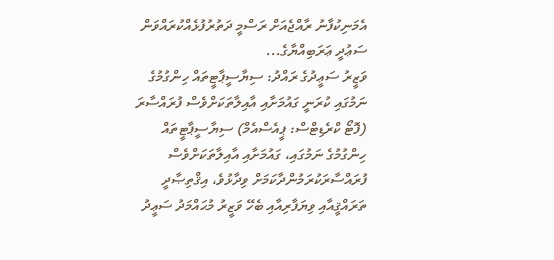އެމަނިކުފާނު ރާއްޖެއަށް ރަސްމީ ދަތުރުފުޅެއްކުރައްވަން ސަޢުދީ ޢަރަބިއްޔާގެ...
ވަޒީރު ސަޢީދުގެ ރައްދު: ސިޔާސީޕާޓީތައް ހިންގުމުގެ ނަމުގައި ކުރަނީ ގައުމަށާއި އާއިލާތަކަށްވެސް ފުރައްސާރަ
(ފޮޓޯ ކްރެޑިޓްސް: ޕީއެސްއެމް) ސިޔާސީޕާޓީތައް ހިންގުމުގެ ނަމުގައި، ގައުމަށާއި އާއިލާތަކަށްވެސް ފުރައްސާރަކުރަމުންދާކަމަށް ވިދާޅުވެ، އިޤްތިޞާދީ ތަރައްޤީއާއި ވިޔަފާރިއާއި ބެހޭ ވަޒީރު މުޙައްމަދު ސަޢީދު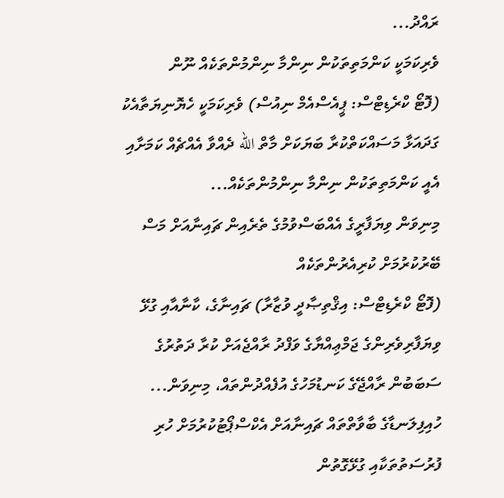ރައްދު...
ވެރިކަމަކީ ކަންމަތިތަކުން ނިންމާ ނިންމުންތަކެއް ނޫން
(ފޮޓޯ ކްރެޑިޓްސް: ޕީއެސްއެމް ނިއުސް) ވެރިކަމަކީ ހެޔޮނިޔަތާއެކު ގަދައަޅާ މަސައްކަތްކުރާ ބަޔަކަށް މާތް الله ދެއްވާ އެއްޗެއް ކަމަށާއި އެއީ ކަންމަތިތަކުން ނިންމާ ނިންމުންތަކެއް...
މިނިވަން ވިޔަފާރީގެ އެއްބަސްވުމުގެ ތެރެއިން ޗައިނާއަށް މަސް ބޭރުކުރުމަށް ކުރިއެރުންތަކެއް
(ފޮޓޯ ކްރެޑިޓްސް: އިޤްތިޞާދީ ވުޒާރާ) ޗައިނާގެ، ކާނާއާއި ގުޅޭ ވިޔަފާރިވެރިންގެ ޖަމްޢިއްޔާގެ ވަފްދު ރާއްޖެއަށް ކުރާ ދަތުރުގެ ސަބަބުން ރާއްޖޭގެ ކަނޑުމަހުގެ އުފެއްދުންތައް، މިނިވަން...
ހުއިފިލަނޑާގެ ބާވާތްތައް ޗައިނާއަށް އެކްސްޕޯޓުކުރުމަށް ހުރި ފުރުސަތުތަކާއި ގުޅޭގޮތުން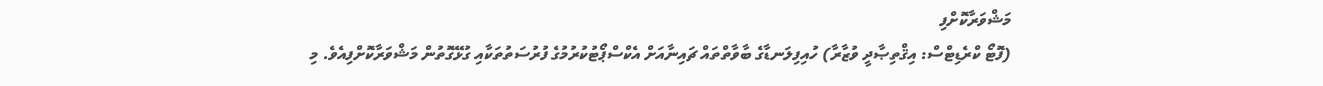މަޝްވަރާކޮށްފި
(ފޮޓޯ ކްރެޑިޓްސް: އިޤްތިޞާދީ ވުޒާރާ) ހުއިފިލަނޑާގެ ބާވާތްތައް ޗައިނާއަށް އެކްސްޕޯޓުކުރުމުގެ ފުރުސަތުތަކާއި ގުޅޭގޮތުން މަޝްވަރާކޮށްފިއެވެ. މި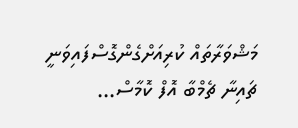މަޝްވަރާތައް ކުރިއަށްގެންގޮސްފައިވަނީ ޗައިނާ ޗެމްބާ އޮފް ކޮމާސް...